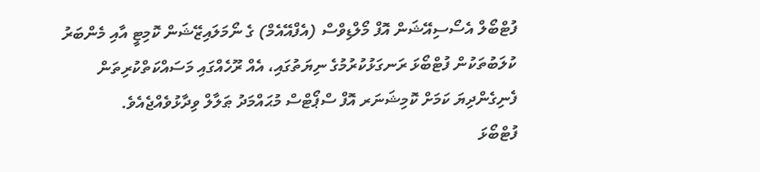ފުޓްބޯލް އެސޯސިއޭޝަން އޮފް މޯލްޑިވްސް (އެފްއޭއެމް) ގެ ނޯމަލައިޒޭޝަން ކޮމިޓީ އާއި މެންބަރު ކުލަބުތަކުން ފުޓްބޯޅަ ރަނގަޅުކުރުމުގެ ނިޔަތުގައި، އެއް ރޫހެއްގައި މަސައްކަތްކުރިތަން ފެނިގެންދިޔަ ކަމަށް ކޮމިޝަނަރ އޮފް ސްޕޯޓްސް މުޙައްމަދު ޠަލާލް ވިދާޅުވެއްޖެއެވެ.
ފުޓްބޯޅަ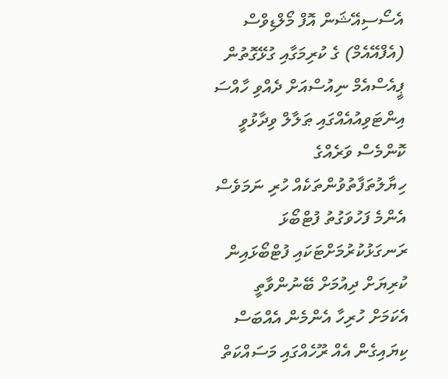އެސޯސިއޭޝަން އޮފް މޯލްޑިވްސް (އެފްއޭއެމް) ގެ ކުރިމަގާއި ގުޅޭގޮތުން ޕީއެސްއެމް ނިއުސްއަށް ދެއްވި ހާއްސަ އިންޓަވިއުއެއްގައި ޠަލާލް ވިދާޅުވީ ކޮންމެސް ވަރެއްގެ ހިޔާލުތަފާތުވުންތަކެއް ހުރި ނަމަވެސް އެންމެ ފަހުވަގުތު ފުޓްބޯޅަ ރަނގަޅުކުރުމަށްޓަކައި ފުޓްބޯޅައިން ކުރިޔަށް ދިއުމަށް ބޭނުންވާތީ އެކަމަށް ހުރިހާ އެންމެން އެއްބަސް ކިޔައިގެން އެއް ރޫހެއްގައި މަސައްކަތް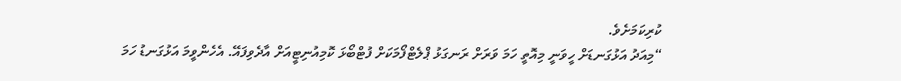ކުރިކަމަށެވެ.
“މިއަދު އަޅުގަނޑަށް ހީވަނީ މިއޮތީ ހަމަ ވަރަށް ރަނގަޅު ޕްލެޓްފޯމަކަށް ފުޓްބޯޅަ ކޮމިއުނިޓީއަށް އާދެވިފައޭ. އެހެންވީމަ އަޅުގަނޑު ހަމަ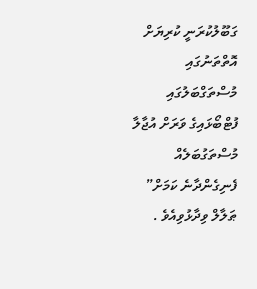ގަބޫލުކުރަނީ ކުރިޔަށް އޮތްތަނުގައި މުސްތަގްބަލުގައި ފުޓްބޯޅައިގެ ވަރަށް އުޖާލާ މުސްތަގުބަލެއް ފެނިގެންދާނެ ކަމަށް” ޠަލާލް ވިދާޅުވިއެވެ .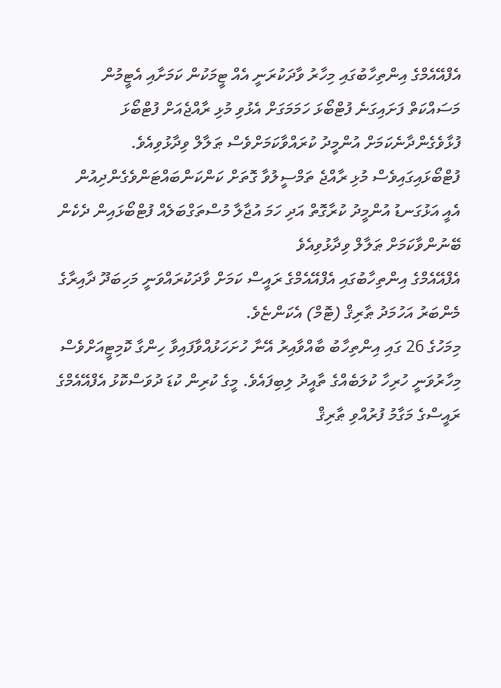އެފްއޭއެމްގެ އިންތިހާބުގައި މިހާރު ވާދަކުރަނީ އެއް ޓީމަކުން ކަމަށާއި އެޓީމުން މަސައްކަތް ފަށައިގަނެ ފުޓްބޯޅަ ހަމަމަގަށް އެޅުވި މުޅި ރާއްޖެއަށް ފުޓްބޯޅަ ފުޅާވެގެންދާނެކަމަށް އުންމީދު ކުރައްވާކަމަށްވެސް ޠަލާލް ވިދާޅުވިއެވެ.
ފުޓްބޯޅައިގައިވެސް މުޅި ރާއްޖެ ތަމްސީލުވާ ގޮތަށް ކަންކަންބައްޓަންވެގެންދިއުން އެއީ އަޅުގަނޑު އުންމީދު ކުރާގޮތް އަދި ހަމަ އުޖާލާ މުސްތަގްބަލެއް ފުޓްބޯޅައިން ދެކެން ބޭނުންވާކަމަށް ޠަލާލް ވިދާޅުވިއެވެ
އެފްއޭއެމްގެ އިންތިހާބުގައި އެފްއޭއެމްގެ ރައީސް ކަމަށް ވާދަކުރައްވަނީ މަހިބަދޫ ދާއިރާގެ މެންބަރު އަހުމަދު ޠާރިޤް (ޓޮމް) އެކަންޏެވެ.
މިމަހުގެ 26 ގައި އިންތިހާބު ބާއްވާއިރު އޭނާ ހުށަހަޅުއްވާފައިވާ ހިންގާ ކޮމިޓީއަށްވެސް މިހާރުވަނީ ހުރިހާ ކުލަބެއްގެ ތާއީދު ލިބިފައެވެ. މީގެ ކުރިން ކުޑަ ދުވަސްކޮޅު އެފްއޭއެމްގެ ރައީސްގެ މަގާމު ފުރުއްވި ޠާރިޤް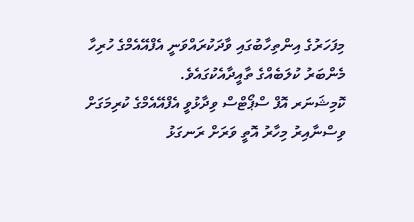މިފަހަރުގެ އިންތިހާބުގައި ވާދަކުރައްވަނީ އެފްއޭއެމްގެ ހުރިހާ މެންބަރު ކުލަބެއްގެ ތާއީދާއެކުގައެވެ.
ކޮމިޝަނަރ އޮފް ސްޕޯޓްސް ވިދާޅުވީ އެފްއޭއެމްގެ ކުރިމަގަށް ވިސްނާއިރު މިހާރު އޮތީ ވަރަށް ރަނގަޅު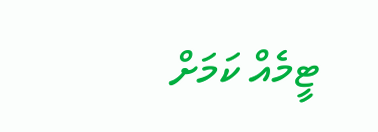ޓީމެއް ކަމަށް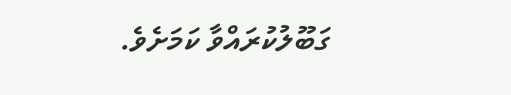ގަބޫލުކުރައްވާ ކަމަށެވެ.